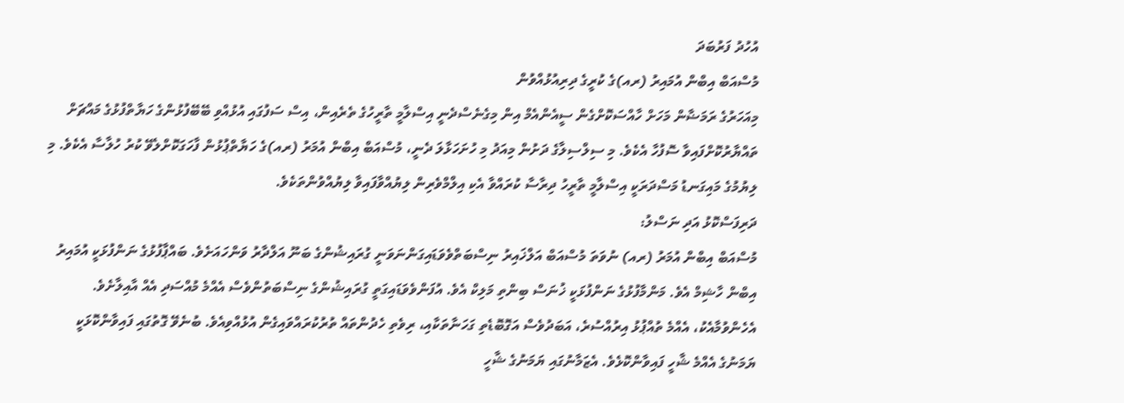އުހުދު ފަރުބަދަ
މުސްއަބް އިބްން އުމައިރު (ރއ)ގެ ކުރީގެ ދިރިއުޅުއްވުން
މިއަހަރުގެ ރަމަޟާން މަހަށް ހާއްސަކޮށްގެން ސީއެންއެމް އިން މިގެނެސްދެނީ އިސްލާމީ ތާރީހުގެ ތެރެއިން، އިސް ސަފުގައި އުޅުއްވި ބޭބޭފުޅުންގެ ހަޔާތްފުޅުގެ މައްޗަށް ތައްޔާރުކޮށްފައިވާ ސޮފުހާ އެކެވެ. މި ސިލްސިލާގެ ދަށުން މިއަދު މި ހުށަހަޅާލަ ދެނީ، މުސްއަބް އިބްން އުމަރު (ރއ)ގެ ހަޔާތްޕުޅުން ފާހަގަކޮށްލެވޭ ކުރު ހުލާސާ އެކެވެ. މި ލިޔުމުގެ މައިގަނޑު މަސްދަރަކީ އިސްލާމީ ތާރީހު ދިރާސާ ކުރައްވާ އެކި އިލްމްވެރިން ލިޔުއްވާފައިވާ ލިޔުއްވުންތަކެވެ.
ދަރިފަސްކޮޅު އަދި ނަސްލު:
މުސްއަބް އިބްން އުމަރު (ރއ) ނުވަތަ މުސްއަބް އަލްޚައިރު ނިސްބަތްވެވަޑައިގަންނަވަނީ ގުރައިޝުންގެ ބަނޫ އަލްދާރު ވަންހައަށެވެ. ބައްޕާފުޅުގެ ނަންފުޅަކީ އުމައިރު އިބްން ހާޝިމް އެވެ. މަންމާފުޅުގެ ނަންފުޅަކީ ޚުނަސް ބިންތި މަލިކް އެވެ. އުފަންވެވަޑައިގަތީ ގުރައިޝުންގެ ނިސްބަތުންވެސް އެއްމެ މުއްސަދި އެއް އާއިލާށެވެ. އެހެންވުމާއެކު، އެއްމެ ތުއްޕުޅު އިރުއްސުރެ، އަބަދުވެސް އަގޮބޮޑެތި ގަހަނާތަކާއި، ރިވެތި ހެދުންތައް ތުރުކުރައްވައިގެން އުޅުއްވިއެވެ. ބުނެވޭ ގޮތުގައި ފައިވާންކޮޅަކީ ޔަމަނުގެ އެއްމެ ޝާހީ ފައިވާންކޮޅެވެ. އެޒަމާނުގައި ޔަމަނުގެ ޝާހީ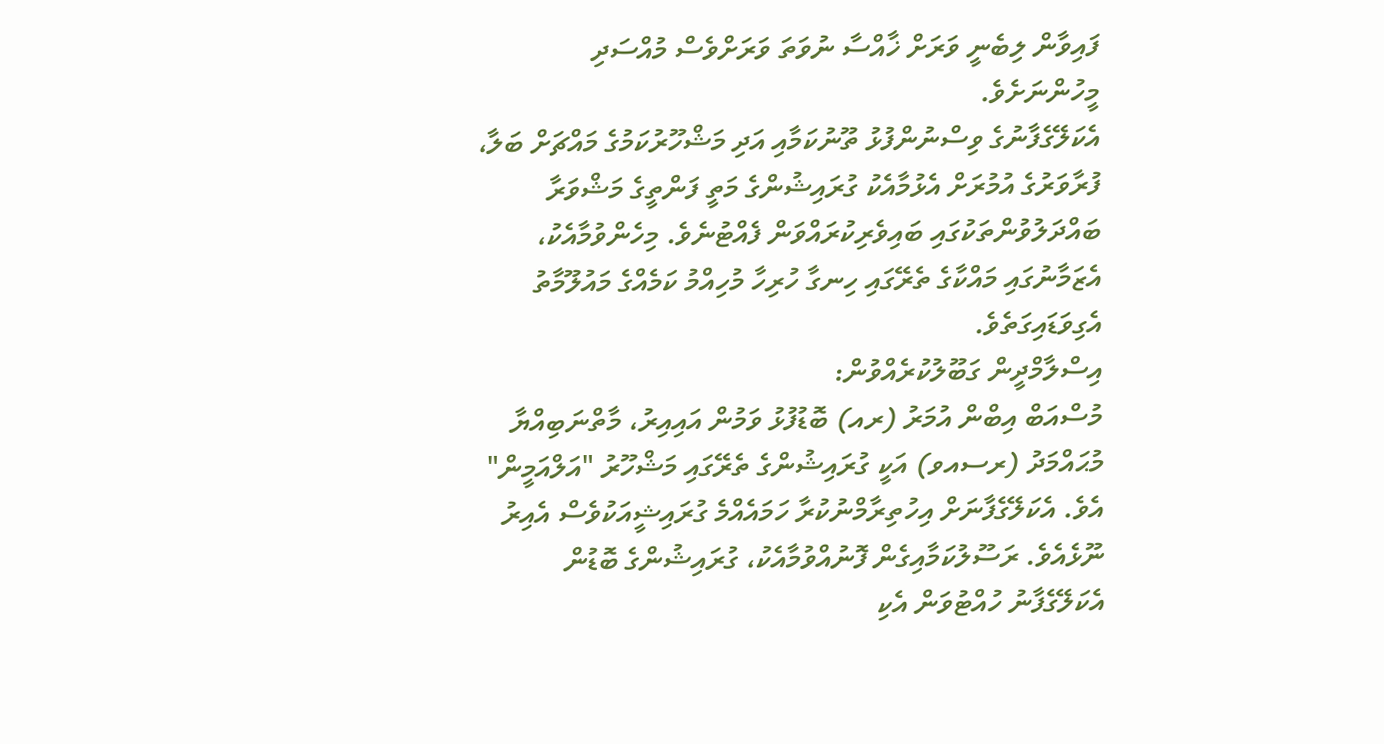ފައިވާން ލިބެނީ ވަރަށް ޚާއްސާ ނުވަތަ ވަރަށްވެސް މުއްސަދި މީހުންނަށެވެ.
އެކަލޭގެފާނުގެ ވިސްނުންފުޅު ތޫނުކަމާއި އަދި މަޝްހޫރުކަމުގެ މައްޗަށް ބަލާ، ފުރާވަރުގެ އުމުރަށް އެޅުމާއެކު ގުރައިޝުންގެ މަތީ ފަންތީގެ މަޝްވަރާ ބައްދަލުވުންތަކުގައި ބައިވެރިކުރައްވަން ފެއްޓުނެވެ. މިހެންވުމާއެކު، އެޒަމާނުގައި މައްކާގެ ތެރޭގައި ހިނގާ ހުރިހާ މުހިއްމު ކަމެއްގެ މައުލޫމާތު އެގިވަޑައިގަތެވެ.
އިސްލާމްދީން ގަބޫލުކުރެއްވުން:
މުސްއަބް އިބްން އުމަރު (ރއ) ބޮޑުފުޅު ވަމުން އައިއިރު، މާތްނަބިއްޔާ މުޙައްމަދު (ރސއވ) އަކީ ގުރައިޝުންގެ ތެރޭގައި މަޝްހޫރު "އަލްއަމީން" އެވެ. އެކަލޭގެފާނަށް އިހުތިރާމްނުކުރާ ހަމައެއްމެ ގުރައިޝީއަކުވެސް އެއިރު ނޫޅެއެވެ. ރަސޫލުކަމާއިގެން ފޮނުއްވުމާއެކު، ގުރައިޝުންގެ ބޮޑުން އެކަލޭގެފާނު ހުއްޓުވަން އެކި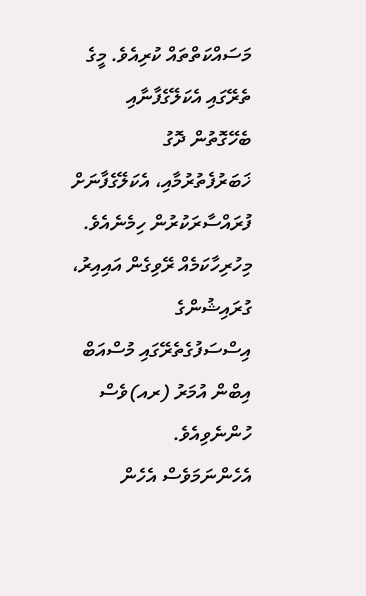މަސައްކަތްތައް ކުރިއެވެ. މީގެ ތެރޭގައި އެކަލޭގެފާނާއި ބެހޭގޮތުން ދޮގު ޚަބަރުފެތުރުމާއި، އެކަލޭގެފާނަށް ފުރައްސާރަކުރުން ހިމެނެއެވެ. މިހުރިހާކަމެއް ރޭވިގެން އައިއިރު، ގުރައިޝުންގެ އިސްސަފުގެތެރޭގައި މުސްއަބް އިބްން އުމަރު (ރއ)ވެސް ހުންނެވިއެވެ.
އެހެންނަމަވެސް އެހެން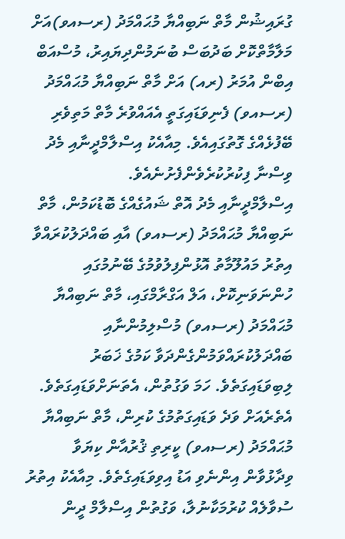ގުރައިޝުން މާތް ނަބިއްޔާ މުޙައްމަދު (ރސއވ)އަށް މަލާމާތްކޮށް ބަދުބަސް ބުނަމުންދިޔައިރު، މުސްއަބް އިބްން އުމަރު (ރއ) އަށް މާތް ނަބިއްޔާ މުޙައްމަދު (ރސއވ) ފެނިވަޑައިގަތީ އެއައްވުރެ މާތް މަތިވެރި ބޭފުޅެއްގެ ގޮތުގައިއެވެ. މިއާއެކު އިސްލާމްދީނާއި މެދު ވިސްނާ ފިކުރުކުރެވެންފެށުނެއެވެ.
އިސްލާމްދީނާއި މެދު އޮތް ޝައުގެއްގެ ބޮޑުކަމުން، މާތް ނަބިއްޔާ މުޙައްމަދު (ރސއވ) އާއި ބައްދަލުކުރައްވާ އިތުރު މައުލޫމާތު އޮޅުންފިލުވުމުގެ ބޭނުމުގައި ހުންނަވަނިކޮށް، އަލް އަގްރާމްގައި، މާތް ނަބިއްޔާ މުޙައްމަދު (ރސއވ) މުސްލިމުންނާއި ބައްދަލުކުރައްވަމުންގެންދަވާ ކަމުގެ ޚަބަރު ލިބިވަޑައިގަތެވެ. ހަމަ ވަގުތުން، އެތަނަށްވަޑައިގަތެވެ. އެތެރެއަށް ވަދެ ވަޑައިގަތުމުގެ ކުރިން، މާތް ނަބިއްޔާ މުޙައްމަދު (ރސއވ) ކީރިތި ޤުރުއާން ކިޔަވާ ވިދާޅުވާން އިންނެވި އަޑު އިވިވަޑައިގެތެވެ. މިއާއެކު އިތުރު ސުވާލެއް ކުރުމަކާނުލާ، ވަގުތުން އިސްލާމް ދީން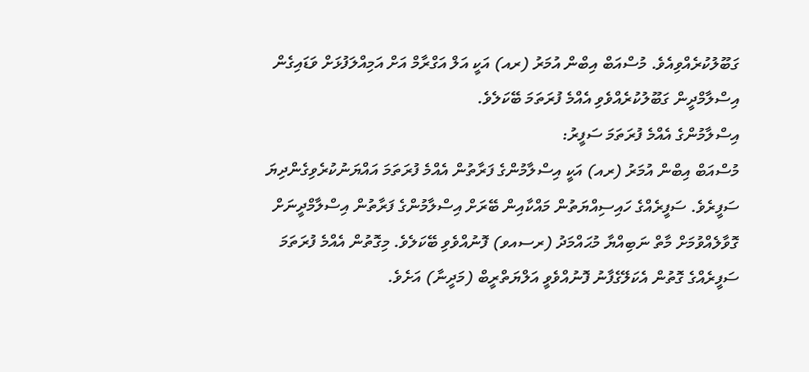ގަބޫލުކުރެއްވިއެވެ. މުސްއަބް އިބްން އުމަރު (ރއ) އަކީ އަލް އަގްރާމް އަށް އަމިއްލަފުޅަށް ވަޑައިގެން އިސްލާމްދީން ގަބޫލުކުރެއްވެވި އެއްމެ ފުރަތަމަ ބޭކަލެވެ.
އިސްލާމުންގެ އެއްމެ ފުރަތަމަ ސަފީރު:
މުސްއަބް އިބްން އުމަރު (ރއ) އަކީ އިސްލާމުންގެ ފަރާތުން އެއްމެ ފުރަތަމަ އައްޔަނުކުރެވިގެންދިޔަ ސަފީރެވެ. ސަފީރެއްގެ ހައިސިއްޔަތުން މައްކާއިން ބޭރަށް އިސްލާމުންގެ ފަރާތުން އިސްލާމްދީނަށް ގޮވާލެއްވުމަށް މާތް ނަބިއްޔާ މުޙައްމަދު (ރސއވ) ފޮނުއްވެވި ބޭކަލެވެ. މިގޮތުން އެއްމެ ފުރަތަމަ ސަފީރެއްގެ ގޮތުން އެކަލޭގެފާނު ފޮނުއްވެވީ އަލްޔަތްރީބް (މަދީނާ) އަށެވެ.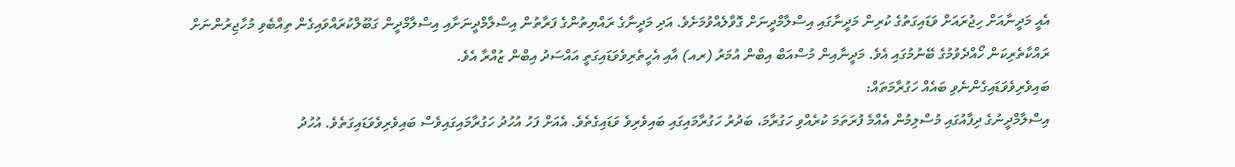އެއީ މަދީނާއަށް ހިޖުރައަށް ވަޑައިގަތުގެ ކުރިން މަދީނާގައި އިސްލާމްދީނަށް ގޮވާލެއްވުމަށެވެ. އަދި މަދީނާގެ ރައްޔިތުންގެ ފަރާތުން އިސްލާމްދީނަށާއި އިސްލާމްދީން ގަބޫލްކުރައްވައިގެން ތިއްބެވި މުހާޖިރުންނަށް ރައްކާތެރިކަން ހޯއްދެވުމުގެ ބޭނުމުގައި އެވެ. މަދީނާއިން މުސްއަބް އިބްން އުމަރު (ރއ) އާއި އެހީތެރިވެވަޑައިގަތީ އައްސަދު އިބްން ޒުއްރާ އެވެ.
ބައިވެރިވެވަޑައިގެންނެވި ބައެއް ހަގުރާމަތައް:
އިސްލާމްދީނުގެ ދިފާއުގައި މުސްލިމުން އެއްމެ ފުރަތަމަ ކުރެއްވި ހަގުރާމަ، ބަދުރު ހަގުރާމައިގައި ބައިވެރިވެ ވަޑައިގެތެވެ. އެއަށް ފަހު އުހުދު ހަގުރާމައިގައިވެސް ބައިވެރިވެވަޑައިގަތެވެ. އުހުދު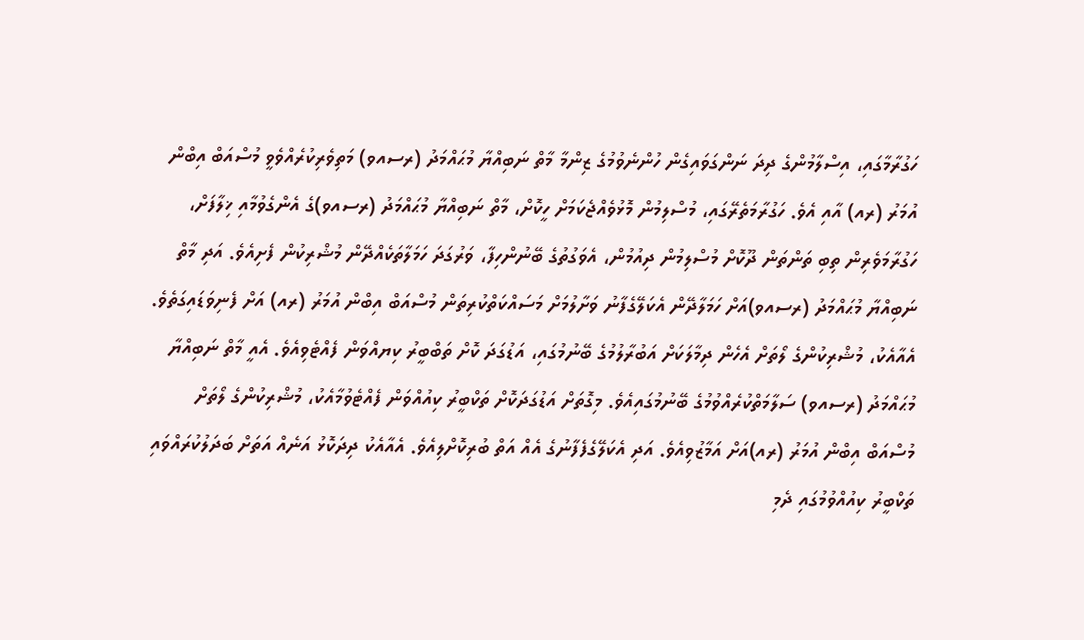ހަގުރާމާގައި، އިސްލާމުންގެ ދިދަ ނަންގަވައިގެން ހުންނެވުމުގެ ޒިންމާ މާތް ނަބިއްޔާ މުޙައްމަދު (ރސއވ) މަތިވެރިކުރެއްވެވީ މުސްއަބް އިބްން އުމަރު (ރއ) އާއި އެވެ. ހަގުރާމަތެރޭގައި، މުސްލިމުން މޮޅުވެއްޖެކަމަށް ހީކޮށް، މާތް ނަބިއްޔާ މުޙައްމަދު (ރސއވ)ގެ އެންގެވުމާއި ޚިލާފަށް، ހަގުރާމަވެރިން ތިބި ތަންތަން ދޫކޮށް މުސްލިމުން ދިއުމުން، އެވަގުތުގެ ބޭނުންހިފާ، ވަރުގަދަ ހަމަލާތަކެއްދޭން މުޝްރިކުން ފެށިއެވެ. އަދި މާތް ނަބިއްޔާ މުޙައްމަދު (ރސއވ)އަށް ހަމަލާދޭން އެކަލޭގެފާނު ވަށާލުމަށް މަސައްކަތްކުރިތަން މުސްއަބް އިބްން އުމަރު (ރއ) އަށް ފެނިވަޑައިގަތެވެ.
އެއާއެކު، މުޝްރިކުންގެ ލޯތަށް އެހެން ދިމާލަކަށް އަބުރާލުމުގެ ބޭނުމުގައި، އަޑުގަދަ ކޮށް ތަބްބީރު ކިޔއްވަން ފެއްޓެވިއެވެ. އެއީ މާތް ނަބިއްޔާ މުޙައްމަދު (ރސއވ) ސަލާމަތްކުރެއްވުމުގެ ބޭނުމުގައިއެވެ. މިގޮތަށް އަޑުގަދަކޮށް ތަކްބީރު ކިއުއްވަން ފެއްޓެވުމާއެކު، މުޝްރިކުންގެ ލޯތަށް މުސްއަބް އިބްން އުމަރު (ރއ)އަށް އަމާޒުވިއެވެ. އަދި އެކަލޭގެފެފާނުގެ އެއް އަތް ބުރިކޮށްލިއެވެ. އެއާއެކު ދިދަކޮޅު އަނެއް އަތަށް ބަދަލުކުރައްވައި ތަކްބީރު ކިއުއްވުމުގައި ދެމި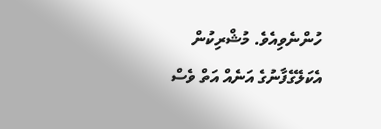ހުންނެވިއެވެ. މުޝްރިކުން އެކަލޭގެފާނުގެ އަނެއް އަތް ވެސް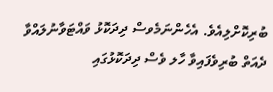ބުރިކޮށްލިއެވެ. އެހެންނަމެވސް ދިދަކޮޅު ވައްޓަވާނުލައްވާ ދެއަތް ބުރިވެފައިވާ ހާލ ވެސް ދިދަކޮޅުގައި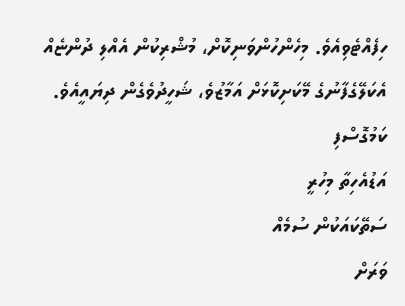ހިފެއްޓެވިއެވެ. މިހެންހުންވަނިކޮށް، މުޝްރިކުން އެއްލި ދުންޏެއް އެކަލޭގެފާނުގެ މޭކަށިކޮޅަށް އަމާޒުވެ، ޝަހީދުވެގެން ދިޔައީއެވެ.
ކަމުގޮސްފި
އަޑުއެހިތާ މިހުރީ
ސަތޭކައަކުން ސުމެއް
ވަރަށް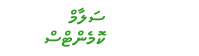ސަލާމް
ކޮމެންޓްސް